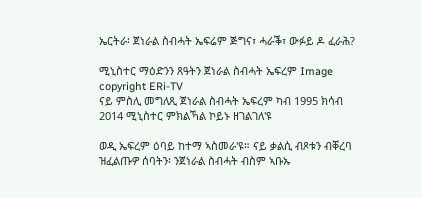ኤርትራ፡ ጀነራል ስብሓት ኤፍሬም ጅግና፣ ሓራቕ፣ ውፉይ ዶ ፈራሕ?

ሚኒስተር ማዕድንን ጸዓትን ጀነራል ስብሓት ኤፍረም Image copyright ERi-TV
ናይ ምስሊ መግለጺ ጀነራል ስብሓት ኤፍረም ካብ 1995 ክሳብ 2014 ሚኒስተር ምክልኻል ኮይኑ ዘገልገለ'ዩ

ወዲ ኤፍረም ዕባይ ከተማ ኣስመራ'ዩ። ናይ ቃልሲ ብጾቱን ብቐረባ ዝፈልጡዎ ሰባትን፡ ንጀነራል ስብሓት ብስም ኣቡኡ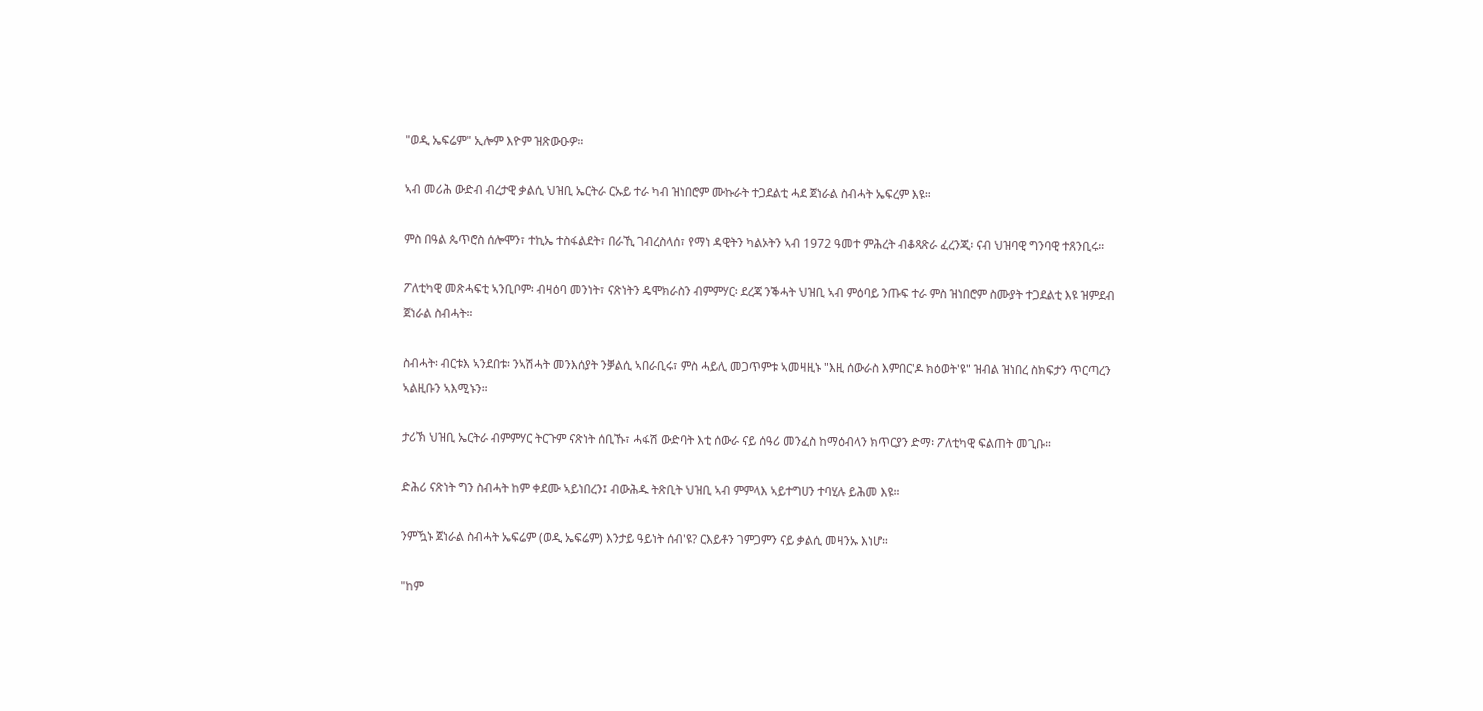"ወዲ ኤፍሬም" ኢሎም እዮም ዝጽውዑዎ።

ኣብ መሪሕ ውድብ ብረታዊ ቃልሲ ህዝቢ ኤርትራ ርኡይ ተራ ካብ ዝነበሮም ሙኩራት ተጋደልቲ ሓደ ጀነራል ስብሓት ኤፍረም እዩ።

ምስ በዓል ጴጥሮስ ሰሎሞን፣ ተኪኤ ተስፋልደት፣ በራኺ ገብረስላሰ፣ የማነ ዳዊትን ካልኦትን ኣብ 1972 ዓመተ ምሕረት ብቆጻጽራ ፈረንጂ፡ ናብ ህዝባዊ ግንባዊ ተጸንቢሩ።

ፖለቲካዊ መጽሓፍቲ ኣንቢቦም፡ ብዛዕባ መንነት፣ ናጽነትን ዴሞክራስን ብምምሃር፡ ደረጃ ንቕሓት ህዝቢ ኣብ ምዕባይ ንጡፍ ተራ ምስ ዝነበሮም ስሙያት ተጋደልቲ እዩ ዝምደብ ጀነራል ስብሓት።

ስብሓት፡ ብርቱእ ኣንደበቱ፡ ንኣሽሓት መንእሰያት ንቓልሲ ኣበራቢሩ፣ ምስ ሓይሊ መጋጥምቱ ኣመዛዚኑ "እዚ ሰውራስ እምበር'ዶ ክዕወት'ዩ" ዝብል ዝነበረ ስክፍታን ጥርጣረን ኣልዚቡን ኣእሚኑን።

ታሪኽ ህዝቢ ኤርትራ ብምምሃር ትርጉም ናጽነት ሰቢኹ፣ ሓፋሽ ውድባት እቲ ሰውራ ናይ ሰዓሪ መንፈስ ከማዕብላን ክጥርያን ድማ፡ ፖለቲካዊ ፍልጠት መጊቡ።

ድሕሪ ናጽነት ግን ስብሓት ከም ቀደሙ ኣይነበረን፤ ብውሕዱ ትጽቢት ህዝቢ ኣብ ምምላእ ኣይተግሀን ተባሂሉ ይሕመ እዩ።

ንምዃኑ ጀነራል ስብሓት ኤፍሬም (ወዲ ኤፍሬም) እንታይ ዓይነት ሰብ'ዩ? ርእይቶን ገምጋምን ናይ ቃልሲ መዛንኡ እነሆ።

"ከም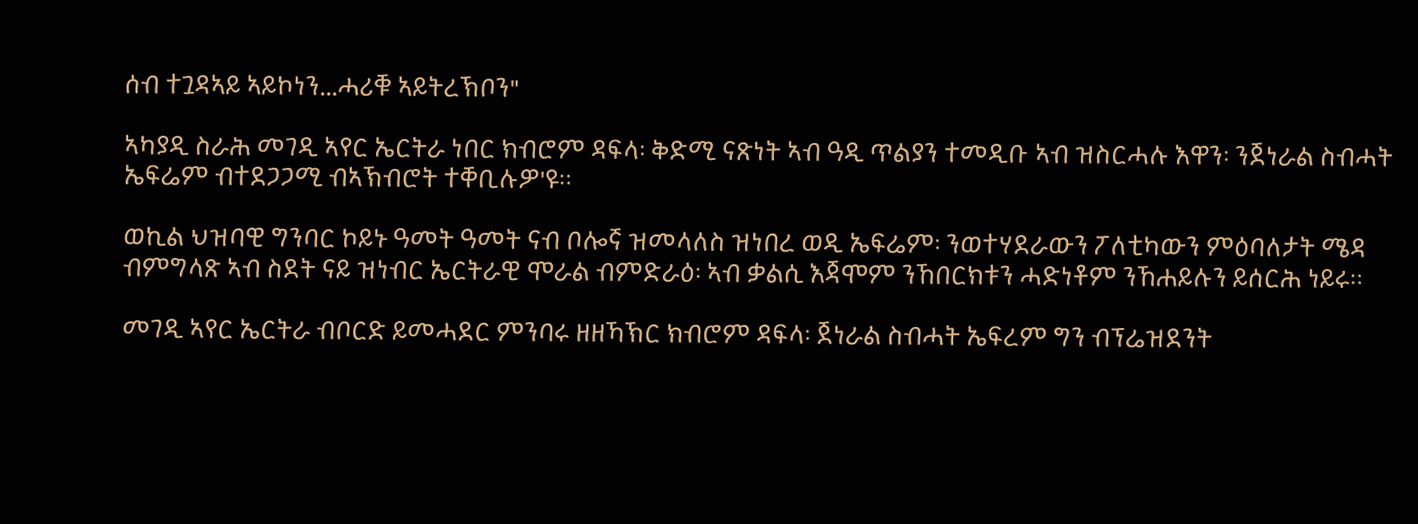ሰብ ተጓዳኣይ ኣይኮነን...ሓሪቑ ኣይትረኽቦን"

ኣካያዲ ስራሕ መገዲ ኣየር ኤርትራ ነበር ክብሮም ዳፍላ፡ ቅድሚ ናጽነት ኣብ ዓዲ ጥልያን ተመዲቡ ኣብ ዝስርሓሉ እዋን፡ ንጀነራል ስብሓት ኤፍሬም ብተደጋጋሚ ብኣኽብሮት ተቐቢሉዎ'ዩ።

ወኪል ህዝባዊ ግንባር ኮይኑ ዓመት ዓመት ናብ ቦሎኛ ዝመላለስ ዝነበረ ወዲ ኤፍሬም፡ ንወተሃደራውን ፖለቲካውን ምዕባለታት ሜዳ ብምግላጽ ኣብ ስደት ናይ ዝነብር ኤርትራዊ ሞራል ብምድራዕ፡ ኣብ ቃልሲ እጃሞም ንኸበርክቱን ሓድነቶም ንኸሐይሉን ይሰርሕ ነይሩ።

መገዲ ኣየር ኤርትራ ብቦርድ ይመሓደር ምንባሩ ዘዘኻኽር ክብሮም ዳፍላ፡ ጀነራል ስብሓት ኤፍረም ግን ብፕሬዝደንት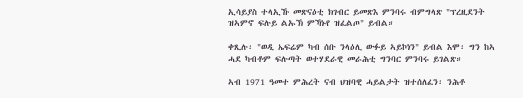ኢሳይያስ ተላኢኹ መጽናዕቲ ክገብር ይመጽእ ምንባሩ ብምግላጽ "ፕረዚደንት ዝኣምኖ ፍሉይ ልኡኽ ምኻኑየ ዝፈልጦ" ይብል።

ቀጺሉ፡ "ወዲ ኤፍሬም ካብ ሰቡ ንላዕሊ ውፉይ ኣይኮነን" ይብል እሞ፡ ግን ከኣ ሓደ ካብቶም ፍሉጣት ወተሃደራዊ መራሕቲ ግንባር ምንባሩ ይገልጽ።

ኣብ 1971 ዓመተ ምሕረት ናብ ህዝባዊ ሓይልታት ዝተሰለፈን፡ ንሕቶ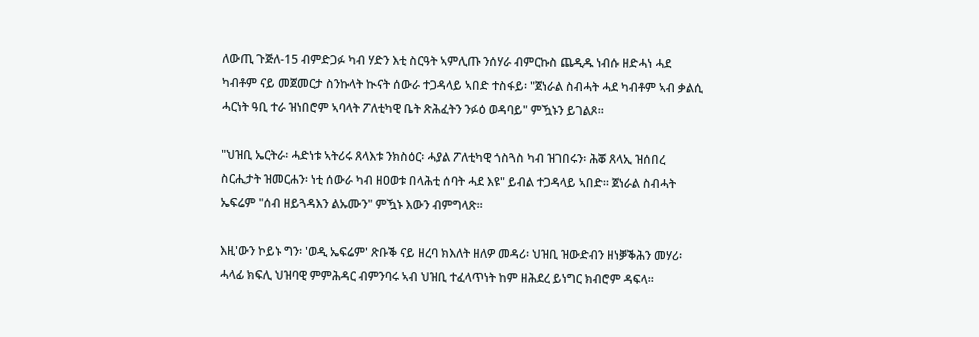ለውጢ ጉጅለ-15 ብምድጋፉ ካብ ሃድን እቲ ስርዓት ኣምሊጡ ንሰሃራ ብምርኩስ ጨዲዱ ነብሱ ዘድሓነ ሓደ ካብቶም ናይ መጀመርታ ስንኩላት ኲናት ሰውራ ተጋዳላይ ኣበድ ተስፋይ፡ "ጀነራል ስብሓት ሓደ ካብቶም ኣብ ቃልሲ ሓርነት ዓቢ ተራ ዝነበሮም ኣባላት ፖለቲካዊ ቤት ጽሕፈትን ንፉዕ ወዳባይ" ምዃኑን ይገልጾ።

"ህዝቢ ኤርትራ፡ ሓድነቱ ኣትሪሩ ጸላእቱ ንክስዕር፡ ሓያል ፖለቲካዊ ጎስጓስ ካብ ዝገበሩን፡ ሕቖ ጸላኢ ዝሰበረ ስርሒታት ዝመርሐን፡ ነቲ ሰውራ ካብ ዘዐወቱ በላሕቲ ሰባት ሓደ እዩ" ይብል ተጋዳላይ ኣበድ። ጀነራል ስብሓት ኤፍሬም "ሰብ ዘይጓዳእን ልኡሙን" ምዃኑ እውን ብምግላጽ።

እዚ'ውን ኮይኑ ግን፡ 'ወዲ ኤፍሬም' ጽቡቕ ናይ ዘረባ ክእለት ዘለዎ መዳሪ፡ ህዝቢ ዝውድብን ዘነቓቕሕን መሃሪ፡ ሓላፊ ክፍሊ ህዝባዊ ምምሕዳር ብምንባሩ ኣብ ህዝቢ ተፈላጥነት ከም ዘሕደረ ይነግር ክብሮም ዳፍላ።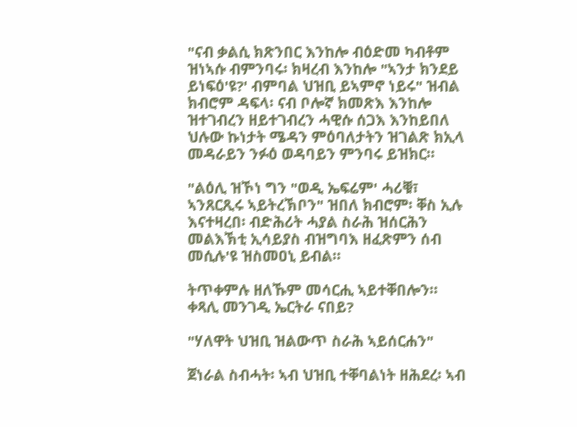"ናብ ቃልሲ ክጽንበር እንከሎ ብዕድመ ካብቶም ዝነኣሱ ብምንባሩ፡ ክዛረብ እንከሎ "ኣንታ ክንደይ ይነፍዕ'ዩ?' ብምባል ህዝቢ ይኣምኖ ነይሩ" ዝብል ክብሮም ዳፍላ፡ ናብ ቦሎኛ ክመጽእ እንከሎ ዝተገብረን ዘይተገብረን ሓዊሱ ሰጋእ እንከይበለ ህሉው ኩነታት ሜዳን ምዕባለታትን ዝገልጽ ክኢላ መዳራይን ንፉዕ ወዳባይን ምንባሩ ይዝክር።

"ልዕሊ ዝኾነ ግን "ወዲ ኤፍሬም' ሓሪቑ፣ ኣንጸርጺሩ ኣይትረኽቦን" ዝበለ ክብሮም፡ ቐስ ኢሉ እናተዛረበ፡ ብድሕሪት ሓያል ስራሕ ዝሰርሕን መልእኽቲ ኢሳይያስ ብዝግባእ ዘፈጽምን ሰብ መሲሉ'ዩ ዝስመዐኒ ይብል።

ትጥቀምሉ ዘለኹም መሳርሒ ኣይተቐበሎን።
ቀጻሊ መንገዲ ኤርትራ ናበይ?

"ሃለዋት ህዝቢ ዝልውጥ ስራሕ ኣይሰርሐን"

ጀነራል ስብሓት፡ ኣብ ህዝቢ ተቐባልነት ዘሕደረ፡ ኣብ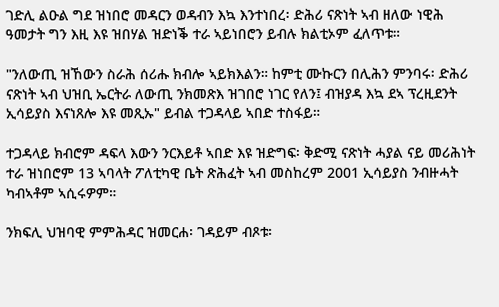ገድሊ ልዑል ግደ ዝነበሮ መዳርን ወዳብን እኳ እንተነበረ፡ ድሕሪ ናጽነት ኣብ ዘለው ነዊሕ ዓመታት ግን እዚ እዩ ዝበሃል ዝድነቕ ተራ ኣይነበሮን ይብሉ ክልቲኦም ፈለጥቱ።

"ንለውጢ ዝኸውን ስራሕ ሰሪሑ ክብሎ ኣይክእልን። ከምቲ ሙኩርን በሊሕን ምንባሩ፡ ድሕሪ ናጽነት ኣብ ህዝቢ ኤርትራ ለውጢ ንክመጽእ ዝገበሮ ነገር የለን፤ ብዝያዳ እኳ ደኣ ፕረዚደንት ኢሳይያስ እናነጸሎ እዩ መጺኡ" ይብል ተጋዳላይ ኣበድ ተስፋይ።

ተጋዳላይ ክብሮም ዳፍላ እውን ንርእይቶ ኣበድ እዩ ዝድግፍ፡ ቅድሚ ናጽነት ሓያል ናይ መሪሕነት ተራ ዝነበሮም 13 ኣባላት ፖለቲካዊ ቤት ጽሕፈት ኣብ መስከረም 2001 ኢሳይያስ ንብዙሓት ካብኣቶም ኣሲሩዎም።

ንክፍሊ ህዝባዊ ምምሕዳር ዝመርሐ፡ ገዳይም ብጾቱ፡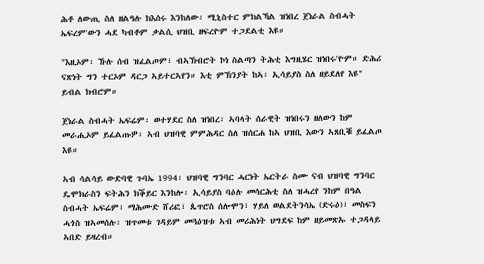ሕቶ ለውጢ ስለ ዘልዓሉ ክእሰሩ እንከለው፡ ሚኒስተር ምክልኻል ዝነበረ ጀነራል ስብሓት ኤፍረም'ውን ሓደ ካብቶም ቃልሲ ህዝቢ ዘፍረዮም ተጋደልቲ እዩ።

"እዚኦም፡ ኹሉ ሰብ ዝፈልጦም፣ ብኣኽብሮት ኮነ ስልጣን ትሕቲ እግዚሄር ዝነበሩ'ዮም። ድሕሪ ናጽነት ግን ተርኦም ዳርጋ ኣይተርኣየን። እቲ ምኽንያት ከኣ፡ ኢሳይያስ ስለ ዘይደለየ እዩ" ይብል ክብሮም።

ጀነራል ስብሓት ኤፍሬም፡ ወተሃደር ስለ ዝነበረ፡ ኣባላት ሰራዊት ዝነበሩን ዘለውን ከም መራሒኦም ይፈልጡዎ፡ ኣብ ህዝባዊ ምምሕዳር ስለ ዝሰርሐ ከኣ ህዝቢ እውን ኣጸቢቑ ይፈልጦ እዩ።

ኣብ ሳልሳይ ውድባዊ ጉባኤ 1994፡ ህዝባዊ ግንባር ሓርነት ኤርትራ ስሙ ናብ ህዝባዊ ግንባር ዴሞክራስን ፍትሕን ክቕይር እንከሎ፡ ኢሳይያስ ባዕሉ መሳርሕቲ ስለ ዝሓረየ ንከም በዓል ስብሓት ኤፍሬም፣ ማሕሙድ ሸሪፎ፣ ጴጥሮስ ሰሎሞን፣ ሃይለ ወልደትንሳኤ (ድሩዕ)፣ መስፍን ሓጎስ ዝኣመሰሉ፡ ዝጥመቱ ገዳይም መጓዕዝቱ ኣብ መሪሕነት ህግደፍ ከም ዘይመጽኡ ተጋዳላይ ኣበድ ይዛረብ።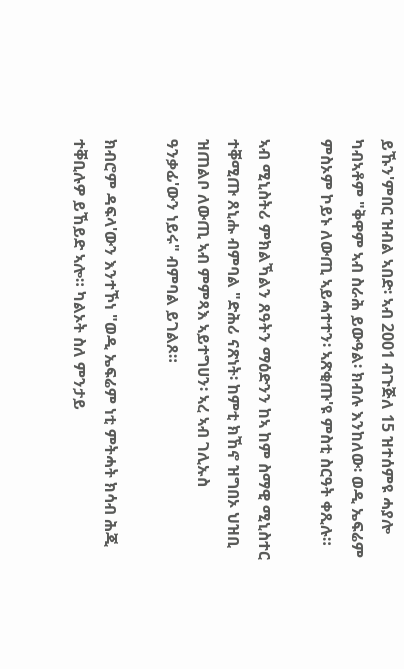ይኹን'ምበር ዝብል ኣበድ፡ ኣብ 2001 ብጉጅለ 15 ዝተሰምዩ ሓያሎ ካብኣቶም "ቅዋም ኣብ ስራሕ ይውዓል፡ ክብሉ እንከለው፡ ወዲ ኤፍሬም ምስኦም ኮይኑ ለውጢ ኣይሓተተን፡ ኣጽቂጡ'ዩ ምስቲ ስርዓት ቀጺሉ።

ኣብ ሚኒስትሪ ምክልኻልን ጸዓትን ማዕድንን ከኣ ከም ስማዊ ሚኒስተር ተቐሚጡ ጸኒሑ ብምባል "ድሕሪ ናጽነት፡ ከምቲ ክኸኖ ዝግበኦ ህዝቢ ዝጠልቦ ለውጢ ኣብ ምምጻእ ኣይተግሀን፡ ኣረ ኣብ ገሊኡስ ዓንቃፊ'ውን ነይሩ" ብምባል ይገልጾ።

ክብሮም ዳፍላ'ውን እንተኾነ "ወዲ ኤፍሬም ነቲ ምትሓት ክሳብ ሕጂ ተቐቢሉዎ ይኸይድ ኣሎ። ካልኦት ስለ ምንታይ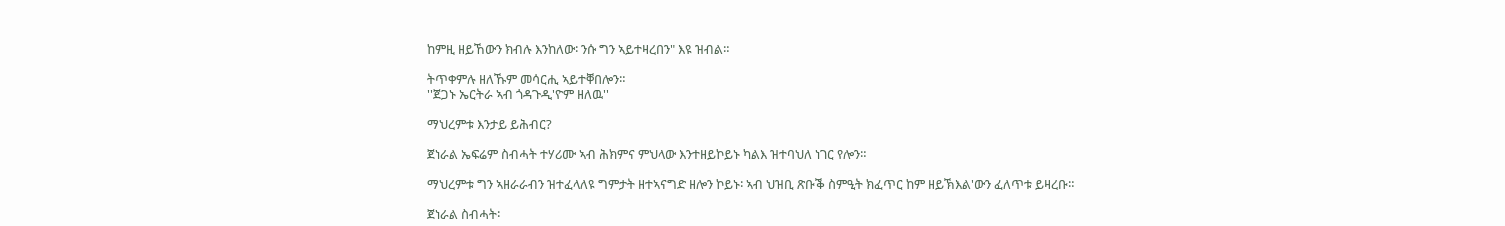ከምዚ ዘይኸውን ክብሉ እንከለው፡ ንሱ ግን ኣይተዛረበን" እዩ ዝብል።

ትጥቀምሉ ዘለኹም መሳርሒ ኣይተቐበሎን።
''ጀጋኑ ኤርትራ ኣብ ጎዳጉዲ'ዮም ዘለዉ''

ማህረምቱ እንታይ ይሕብር?

ጀነራል ኤፍሬም ስብሓት ተሃሪሙ ኣብ ሕክምና ምህላው እንተዘይኮይኑ ካልእ ዝተባህለ ነገር የሎን።

ማህረምቱ ግን ኣዘራራብን ዝተፈላለዩ ግምታት ዘተኣናግድ ዘሎን ኮይኑ፡ ኣብ ህዝቢ ጽቡቕ ስምዒት ክፈጥር ከም ዘይኽእል'ውን ፈለጥቱ ይዛረቡ።

ጀነራል ስብሓት፡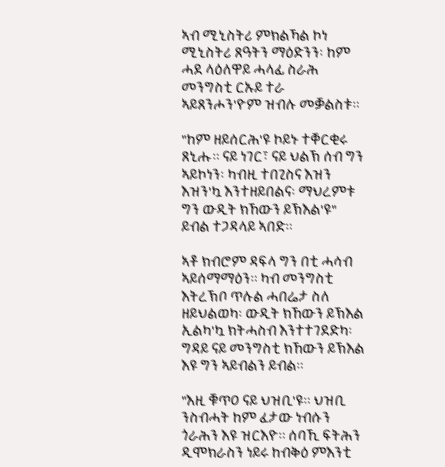ኣብ ሚኒስትሪ ምክልኻል ኮነ ሚኒስትሪ ጸዓትን ማዕድንን፡ ከም ሓደ ላዕለዋይ ሓላፊ ስራሕ መንግስቲ ርኡይ ተራ ኣይጸንሖን'ዮም ዝብሉ መቓልስቱ።

"ከም ዘይሰርሕ'ዩ ኮይኑ ተቐርቂሩ ጸኒሑ። ናይ ነገር፣ ናይ ህልኽ ሰብ ግን ኣይኮነን፡ ካብዚ ተበጊስና እዝን እዝን'ኳ እንተዘይበልና፡ ማህረምቱ ግን ውዲት ክኸውን ይኽእል'ዩ" ይብል ተጋዳላይ ኣበድ።

ኣቶ ክብሮም ዳፍላ ግን በቲ ሓሳብ ኣይሰማማዕን። ካብ መንግስቲ እትረኽቦ ጥሉል ሓበሬታ ስለ ዘይህልወካ፡ ውዲት ክኸውን ይኽእል ኢልካ'ኳ ክትሓስብ እንተተገደድካ፡ ግዳይ ናይ መንግስቲ ክኸውን ይኽእል እዩ ግን ኣይብልን ይብል።

"እዚ ቑጥዐ ናይ ህዝቢ'ዩ። ህዝቢ ንስብሓት ከም ፈታው ነብሱን ጎራሕን እዩ ዝርእዮ። ሰባኺ ፍትሕን ዲሞክራስን ነይሩ ከብቅዕ ምእንቲ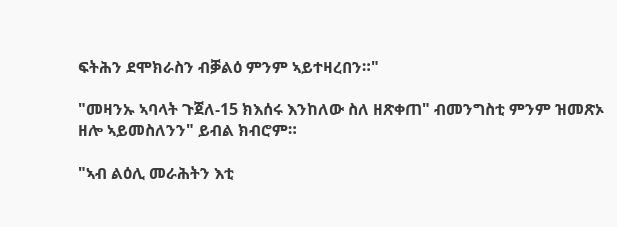ፍትሕን ደሞክራስን ብቓልዕ ምንም ኣይተዛረበን።"

"መዛንኡ ኣባላት ጉጀለ-15 ክእሰሩ እንከለው ስለ ዘጽቀጠ" ብመንግስቲ ምንም ዝመጽኦ ዘሎ ኣይመስለንን" ይብል ክብሮም።

"ኣብ ልዕሊ መራሕትን እቲ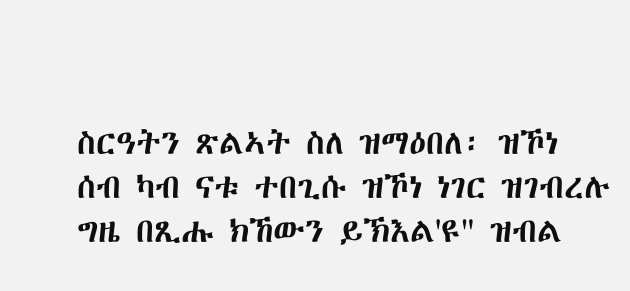ስርዓትን ጽልኣት ስለ ዝማዕበለ፡ ዝኾነ ሰብ ካብ ናቱ ተበጊሱ ዝኾነ ነገር ዝገብረሉ ግዜ በጺሑ ክኸውን ይኽእል'ዩ" ዝብል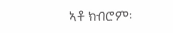ኣቶ ክብሮም፡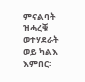ምናልባት ዝሓረቑ ወተሃደራት ወይ ካልእ እምበር፡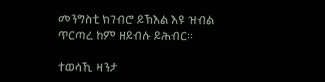መንግስቲ ክገብሮ ይኽእል እዩ ዝብል ጥርጣረ ከም ዘይብሉ ይሕብር።

ተወሳኺ ዛንታ